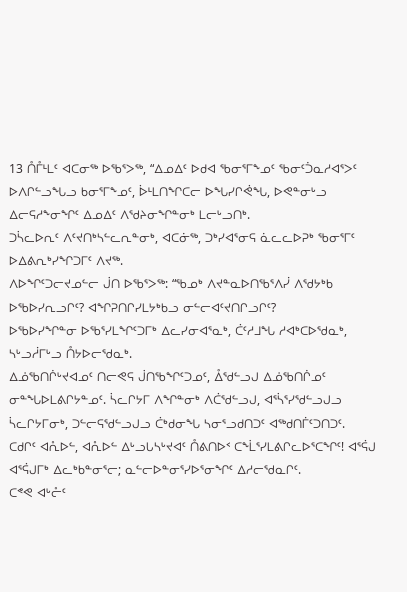13 ᑍᒤᒻᒪᑦ ᐊᑕᓂᖅ ᐅᖃᕐᐳᖅ, “ᐃᓄᐃᑦ ᐅᑯᐊ ᖃᓂᕐᒥᖕᓄᑦ ᖃᓂᑦᑑᓇᓱᐊᕐᐳᑦ ᐅᐱᒋᓪᓗᖓᓗ ᑲᓂᕐᒥᖕᓄᑦ, ᐆᒻᒪᑎᖏᑕᓕ ᐅᖓᓯᒋᕚᖓ, ᐅᕙᓐᓂᒡᓗ ᐃᓕᕋᓱᖕᓂᖏᑦ ᐃᓄᐃᑦ ᐱᖁᔨᓂᖏᓐᓂᒃ ᒪᓕᒡᓗᑎᒃ.
ᑐᓵᓚᐅᕆᑦ ᐱᑦᔪᑎᒃᓴᓪᓚᕆᓐᓂᒃ, ᐊᑕᓃᖅ, ᑐᒃᓯᐊᕐᓂᕋ ᓈᓚᓚᐅᕈᒃ ᖃᓂᕐᒥᑦ ᐅᐃᕕᕆᒃᓯᖏᑐᒥᑦ ᐱᔪᖅ.
ᐱᐅᖏᑦᑐᓕᔪᓄᓪᓕ ᒎᑎ ᐅᖃᕐᐳᖅ: “ᖃᓄᒃ ᐱᔪᓐᓇᐅᑎᖃᕐᐱᓰ ᐱᖁᔭᒃᑲ ᐅᖃᐅᓯᕆᓗᒋᑦ? ᐊᖏᕈᑎᒋᓯᒪᔭᒃᑲᓗ ᓂᓪᓕᐊᑦᔪᑎᒋᓗᒋᑦ?
ᐅᖃᐅᓯᖏᓐᓂ ᐅᖃᕐᓯᒪᖏᑦᑐᒥᒃ ᐃᓚᓯᓂᐊᕐᓇᒃ, ᑖᑦᓱᒧᖓ ᓱᐊᒃᑕᐅᖁᓇᒃ, ᓴᒡᓗᓲᒥᒡᓗ ᑍᔭᐅᓕᖁᓇᒃ.
ᐃᓅᖃᑎᒌᒡᔪᐊᓄᑦ ᑎᓕᕙᕋ ᒎᑎᖃᖏᑦᑐᓄᑦ, ᐂᖁᓪᓗᒍ ᐃᓅᖃᑎᒌᓄᑦ ᓂᓐᖓᐅᒪᕕᒋᔭᓐᓄᑦ. ᓵᓚᒋᔭᒥ ᐱᖏᓐᓂᒃ ᐱᑖᖁᓪᓗᒍ, ᐊᕐᓵᕐᓯᖁᓪᓗᒍᓗ ᓵᓚᒋᔭᒥᓂᒃ, ᑐᓪᓕᕋᖁᓪᓗᒍᓗ ᑖᒃᑯᓂᖓ ᓴᓂᕐᓗᑯᑎᑐᑦ ᐊᖅᑯᑎᒦᑦᑐᑎᑐᑦ.
ᑕᑯᒋᑦ ᐊᕅᐅᓪ, ᐊᕅᐅᓪ ᐃᒡᓗᒐᓴᒡᔪᐊᑦ ᑍᕕᑎᐅᑉ ᑕᖕᒫᕐᓯᒪᕕᒋᓚᐅᕐᑕᖏᑦ! ᐊᕐᕌᒍ ᐊᕐᕌᒍᒥᒃ ᐃᓚᒃᑲᓐᓂᕐᓕ; ᓇᓪᓕᐅᓐᓂᕐᓯᐅᕐᓂᖏᑦ ᐃᓱᓕᖁᓇᒋᑦ.
ᑕᕝᕙ ᐊᒡᓔᑦ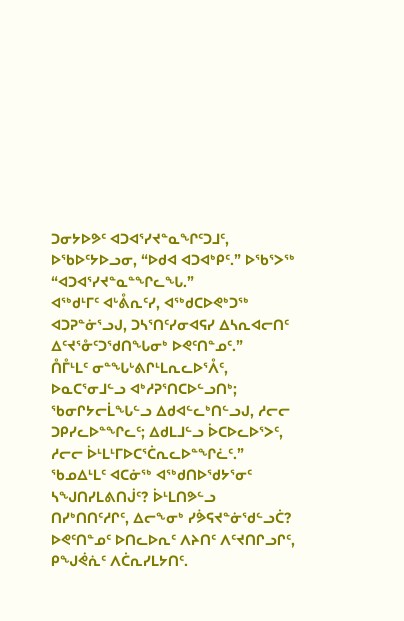ᑐᓂᔭᐅᕗᑦ ᐊᑐᐊᕐᓯᔪᓐᓇᖏᑦᑐᒧᑦ, ᐅᖃᐅᑦᔭᐅᓗᓂ, “ᐅᑯᐊ ᐊᑐᐊᒃᑭᑦ.” ᐅᖃᕐᐳᖅ “ᐊᑐᐊᕐᓯᔪᓐᓇᓐᖏᓚᖓ.”
ᐊᖅᑯᒻᒥᑦ ᐊᒡᕔᕆᑦᓯ, ᐊᖅᑯᑕᐅᕙᒃᑐᖅ ᐊᑐᕈᓐᓃᕐᓗᒍ, ᑐᓴᕐᑎᑦᓯᓂᐊᕋᓯ ᐃᓴᕆᐊᓕᑎᑦ ᐃᑦᔪᕐᓁᑦᑐᖁᑎᖓᓂᒃ ᐅᕙᑦᑎᓐᓄᑦ.”
ᑍᒤᒻᒪᑦ ᓂᓐᖓᒡᕕᒋᒻᒪᕆᓚᐅᕐᐰᑦ, ᐅᓇᑕᕐᓂᒧᓪᓗ ᐊᒃᓱᕈᕐᑎᑕᐅᓪᓗᑎᒃ; ᖃᓂᒋᔭᓕᒫᖓᓪᓗ ᐃᑯᐊᓪᓚᒃᑎᓪᓗᒍ, ᓱᓕᓕ ᑐᑭᓯᓚᐅᓐᖏᓚᑦ; ᐃᑯᒪᒧᓪᓗ ᐆᑕᐅᓚᐅᕐᐳᑦ, ᓱᓕᓕ ᐆᒻᒪᒻᒥᐅᑕᕐᑖᕆᓚᐅᓐᖏᓛᑦ.”
ᖃᓄᐃᒻᒪᑦ ᐊᑕᓃᖅ ᐊᖅᑯᑎᐅᖁᔭᕐᓂᑦ ᓴᖑᑎᓯᒪᕕᑎᒎᑦ? ᐆᒻᒪᑎᕗᓪᓗ ᑎᓯᒃᑎᑎᑦᓱᒋᑦ, ᐃᓕᖕᓂᒃ ᓯᕘᕋᔪᓐᓃᖁᓪᓗᑖ? ᐅᕙᑦᑎᓐᓄᑦ ᐅᑎᓚᐅᕆᑦ ᐱᔨᑎᑦ ᐱᑦᔪᑎᒋᓗᒋᑦ, ᑭᖑᕚᕇᑦ ᐱᑖᕆᓯᒪᔭᑎᑦ.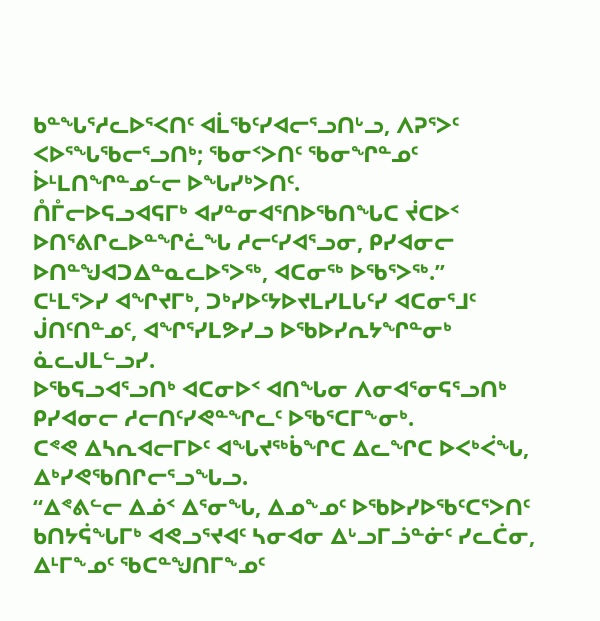ᑲᓐᖓᕐᓱᓚᐅᕐᐸᑎᑦ ᐊᒫᖃᑦᓯᐊᓕᕐᓗᑎᒡᓗ, ᐱᕈᕐᐳᑦ ᐸᐅᕐᖓᖃᓕᕐᓗᑎᒃ; ᖃᓂᑉᐳᑎᑦ ᖃᓂᖏᓐᓄᑦ ᐆᒻᒪᑎᖏᓐᓄᓪᓕ ᐅᖓᓯᒃᐳᑎᑦ.
ᑍᒤᓕᐅᕋᓗᐊᕋᒥᒃ ᐊᓯᓐᓂᐊᕐᑎᐅᖃᑎᖓᑕ ᔫᑕᐅᑉ ᐅᑎᕐᕕᒋᓚᐅᓐᖏᓛᖓ ᓱᓕᑦᓯᐊᕐᓗᓂ, ᑭᓯᐊᓂᓕ ᐅᑎᓐᖑᐊᑐᐃᓐᓇᓚᐅᕐᐳᖅ, ᐊᑕᓂᖅ ᐅᖃᕐᐳᖅ.”
ᑕᒻᒪᕐᐳᓯ ᐊᖏᔪᒥᒃ, ᑐᒃᓯᐅᑦᔭᐅᔪᒪᓯᒪᒐᑦᓯ ᐊᑕᓂᕐᒧᑦ ᒎᑎᑦᑎᓐᓄᑦ, ᐊᖏᕐᓯᒪᕗᓯᓗ ᐅᖃᐅᓯᕆᔭᖏᓐᓂᒃ ᓈᓚᒍᒪᓪᓗᓯ.
ᐅᖃᕋᓗᐊᕐᓗᑎᒃ ᐊᑕᓂᐅᑉ ᐊᑎᖓᓂ ᐱᓂᐊᕐᓂᕋᕐᓗᑎᒃ ᑭᓯᐊᓂᓕ ᓱᓕᑎᑦᓯᕙᓐᖏᓚᑦ ᐅᖃᕐᑕᒥᖕᓂᒃ.
ᑕᕝᕙ ᐃᓴᕆᐊᓕᒥᐅᑦ ᐊᖓᔪᖅᑳᖏᑕ ᐃᓚᖏᑕ ᐅᐸᒃᐹᖓ, ᐃᒃᓯᕙᖃᑎᒋᓕᕐᓗᖓᓗ.
“ᐃᕝᕕᓪᓕ ᐃᓅᑉ ᐃᕐᓂᖓ, ᐃᓄᖕᓄᑦ ᐅᖃᐅᓯᐅᖃᑦᑕᕐᐳᑎᑦ ᑲᑎᔭᕌᖓᒥᒃ ᐊᕙᓗᕐᔪᐊᑦ ᓴᓂᐊᓂ ᐃᒡᓗᒥᓘᓐᓃᑦ ᓯᓚᑖᓂ, ᐃᒻᒥᖕᓄᑦ ᖃᑕᓐᖑᑎᒥᖕᓄᑦ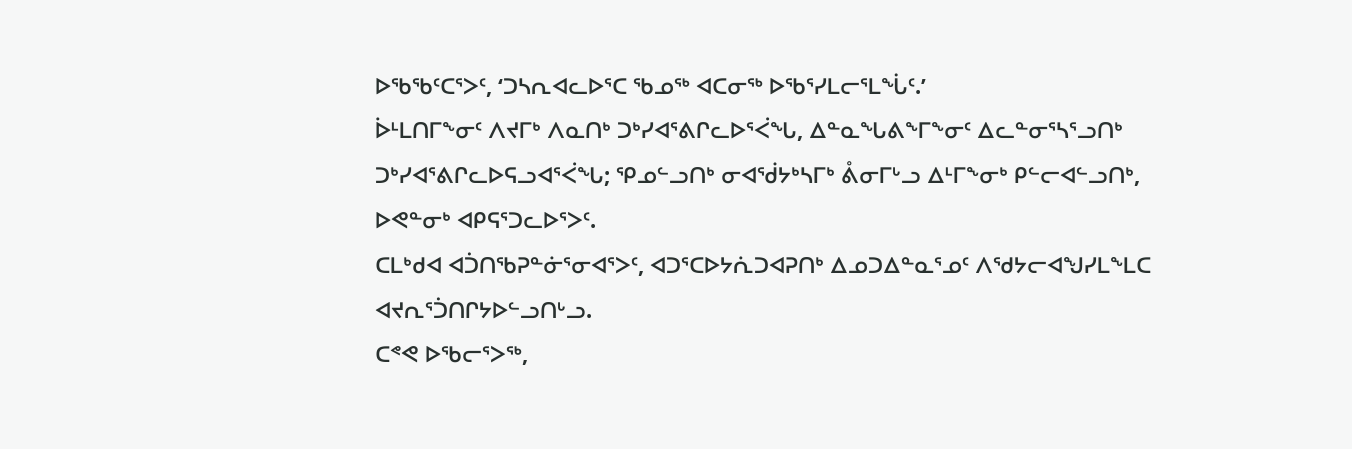ᐅᖃᖃᑦᑕᕐᐳᑦ, ‘ᑐᓴᕆᐊᓚᐅᕐᑕ ᖃᓄᖅ ᐊᑕᓂᖅ ᐅᖃᕐᓯᒪᓕᕐᒪᖔᑦ.’
ᐆᒻᒪᑎᒥᖕᓂᑦ ᐱᔪᒥᒃ ᐱᓇᑎᒃ ᑐᒃᓯᐊᕐᕕᒋᓚᐅᕐᐹᖓ, ᐃᓐᓇᖓᕕᖕᒥᖕᓂᑦ ᐃᓚᓐᓂᕐᓴᕐᓗᑎᒃ ᑐᒃᓯᐊᕐᕕᒋᓚᐅᕋᓗᐊᕐᐹᖓ; ᕿᓄᓪᓗᑎᒃ ᓂᐊᖂᔭᒃᓴᒥᒃ ᕔᓂᒥᒡᓗ ᐃᒻᒥᖕᓂᒃ ᑭᓪᓕᐊᓪᓗᑎᒃ, ᐅᕙᓐᓂᒃ ᐊᑭᕋᕐᑐᓚᐅᕐᐳᑦ.
ᑕᒪᒃᑯᐊ ᐊᑑᑎᖃᕈᓐᓃᕐᓂᐊᕐᐳᑦ, ᐊᑐᕐᑕᐅᔭᕇᑐᐊᕈᑎᒃ ᐃᓄᑐᐃᓐᓇᕐᓄᑦ ᐱᖁᔭᓕᐊᖑᓯᒪᖕᒪᑕ ᐊᔪᕆᕐᑑᑎᒋᔭᐅᓪᓗᑎᒡᓗ.
ᑕᕝᕙ ᐅᖃᓕᕐᐳᖅ,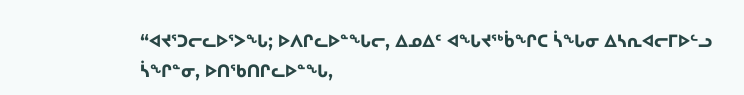“ᐊᔪᕐᑐᓕᓚᐅᕐᐳᖓ; ᐅᐱᒋᓚᐅᓐᖓᓕ, ᐃᓄᐃᑦ ᐊᖓᔪᖅᑳᖏᑕ ᓵᖓᓂ ᐃᓴᕆᐊᓕᒥᐅᓪᓗ ᓵᖏᓐᓂ, ᐅᑎᖃᑎᒋᓚᐅᓐᖓ,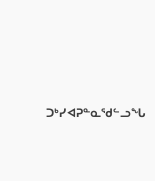ᑐᒃᓯᐊᕈᓐᓇᖁᓪᓗᖓ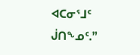ᐊᑕᓂᕐᒧᑦ ᒎᑎᖕᓄᑦ.”